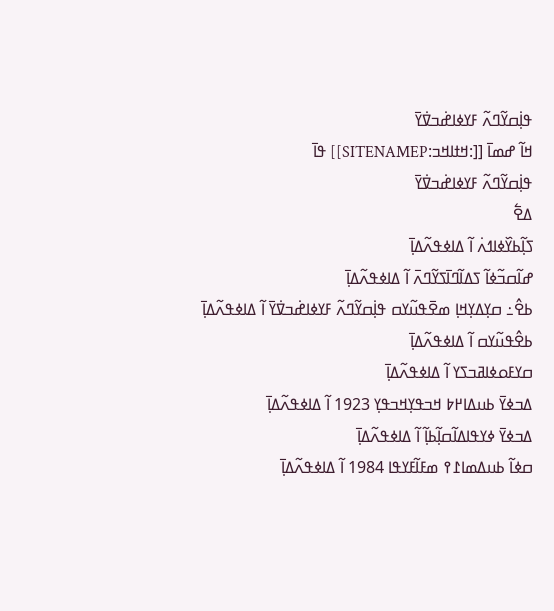ߟߊ߲߭ߛߌ߬ߣߍ߬ ߓߌߦߊߝ߭ߏߜ߭ߌ߫
ߞߊ߬ ߝߘߊ߫ [[:ߞߙߊߞߏ:SITENAMEP]] ߟߊ߫
ߟߊ߲߭ߛߌ߬ߣߍ߬ ߓߌߦߊߝ߭ߏߜ߭ߌ߫
ߡߐ߱
ߖߊ߲߬ߕߌ߰ߦߊߗߍ߭ ߊ߬ ߡߊߦߟߍ߬ߡߊ߲߫
ߝߊ߬ߛߏ߬ߦߊ߬ ߖߡߊ߬ߣߊ߫ߖߌ߬ߣߍ߫ ߊ߬ ߡߊߦߟߍ߬ߡߊ߲߫
ߕߐ߮߸ ߛߌ߲ߡߌ߲ߞߊ߲ ߘߐ߫ߟߎ߬ߌߛ ߟߊ߲߭ߛߌ߬ߣߍ߬ ߓߌߦߊߝ߭ߏߜ߭ߌ߫ ߊ߬ ߡߊߦߟߍ߬ߡߊ߲߫
ߕߐ߮ߟߎ߬ߌߛ ߊ߬ ߡߊߦߟߍ߬ߡߊ߲߫
ߛߌߓߋߦߊߥߏߖߌ ߊ߬ ߡߊߦߟߍ߬ߡߊ߲߫
ߡߏߦߌ߫ ߕߎߡߊ߂߈ ߞߏߟߌ߲ߞߏߟߌ߲ 1923 ߊ߬ ߡߊߦߟߍ߬ߡߊ߲߫
ߡߏߦߌ߫ ߦߌߟߊߡߊ߬ߛߊ߲߬ߕߊ߲߬ ߊ߬ ߡߊߦߟߍ߬ߡߊ߲߫
ߛߦߊ߬ ߕߎߡߘߊ߁߉ ߘߓߊ߬ߓߌߟߊ 1984 ߊ߬ ߡߊߦߟߍ߬ߡߊ߲߫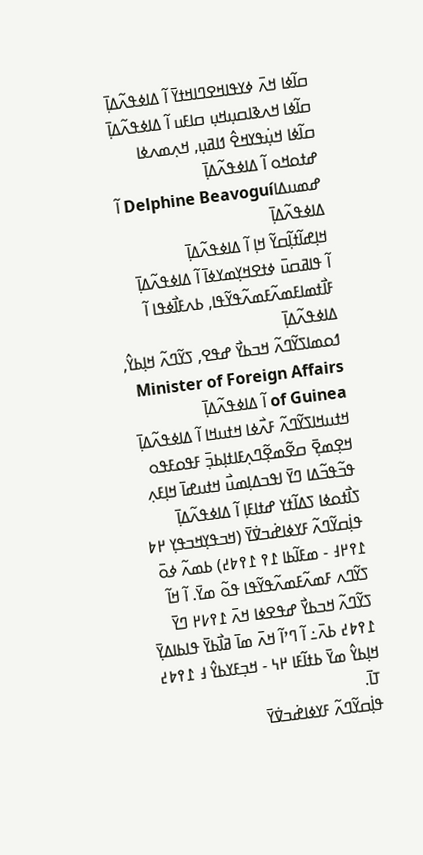ߛߊ߬ߦߊ ߞߍ߫ ߦߌߟߊߞߐߣߊߞߙߌ߫ ߊ߬ ߡߊߦߟߍ߬ߡߊ߲߫
ߛߊ߬ߦߊ ߞߍߢߊߛߎ߲ߞߎ߲ ߛߊߓߎ ߊ߬ ߡߊߦߟߍ߬ߡߊ߲߫
ߛߊ߬ߦߊ ߞߎ߲߭ߟߌߞߐ߮ ߗߊߥߎ߲, ߞߍ߲ߘߍߦߊ ߝߙߋߞߋ ߊ߬ ߡߊߦߟߍ߬ߡߊ߲߫
ߝߘߎߡߊDelphine Beavoguí ߊ߬ ߡߊߦߟߍ߬ߡߊ߲߫
ߞߊ߲ߝߊ߬ߙߊ߲߬ߛߌ߬ ߞߊ߲ ߊ߬ ߡߊߦߟߍ߬ߡߊ߲߫
ߊ߬ ߟߊߥߛߎ߫ ߦߙߐߞߌ߲ߘߌߦߊ߫ ߊ߬ ߡߊߦߟߍ߬ߡߊ߲߫
ߓߊ߯ߙߘߊߓߘߍ߬ߓߘߍ߬ߟߌ߬ߟߊ, ߕߍߓߊ߯ߦߟߊ ߊ߬ ߡߊߦߟߍ߬ߡߊ߲߫
ߗߋߘߊߖߌ߬ߣߍ߬ ߞߏߕߌ߯ ߝߟߐ, ߖߌ߬ߣߍ߬ ߞߊ߲ߕߌ߮, Minister of Foreign Affairs of Guinea ߊ߬ ߡߊߦߟߍ߬ߡߊ߲߫
ߞߙߎߞߊߖߌ߬ߣߍ߬ ߓߍ߯ߦߊ ߞߙߎߞߊ ߊ߬ ߡߊߦߟߍ߬ߡߊ߲߫
ߞߐ߲ߘߐ߲߫ ߛߐ߬ߘߐ߲߬ߣߍ߲ߓߊߙߊ߲ߕߏ߲߫ ߓߟߋߓߟߋ ߟߏ߬ߟߏ߬ߡߊ ߣߌ߫ ߊߟߏߡߊ߲ߘߎ߯ ߞߙߎߝߊ߫ ߞߊ߲ߓߍ߲ ߖߊ߯ߙߋߦߊ ߖߡߊ߬ߙߌ ߝߙߊߓߊ߲ ߊ߬ ߡߊߦߟߍ߬ߡߊ߲߫
ߟߊ߲߭ߛߌ߬ߣߍ߬ ߓߌߦߊߝ߭ߏߜ߭ߌ߫ (ߞߏߟߌ߲ߞߏߟߌ߲ ߂߈ ߁߉߂߃ - ߘߓߊ߬ߕߊ ߁߉ ߁߉߈߄) ߕߘߍ߬ ߦߋ߫ ߖߌ߬ߣߍ ߓߘߍ߬ߓߘߍ߬ߟߌ߬ߟߊ ߟߋ߬ ߘߌ߫. ߊ߬ ߞߊ߬ ߖߌ߬ߣߍ߬ ߞߏߕߌ߯ ߝߟߐߦߊ ߞߍ߫ ߁߉߇߂ ߣߌ߫ ߁߉߈߄ ߕߍ߫߸ ߊ߬ ߣߴߊ߬ ߞߍ߫ ߘߊ߫ ߥߊ߯ߕߌ߫ ߟߊߕߊߡߌ߲߫ ߞߊ߲ߕߌ߮ ߘߌ߫ ߕߙߊ߬ߓߊ ߂߆ - ߞߏ߲ߓߌߕߌ߮ ߃ ߁߉߈߄ ߠߊ߫.
ߟߊ߲߭ߛߌ߬ߣߍ߬ ߓߌߦߊߝ߭ߏߜ߭ߌ߫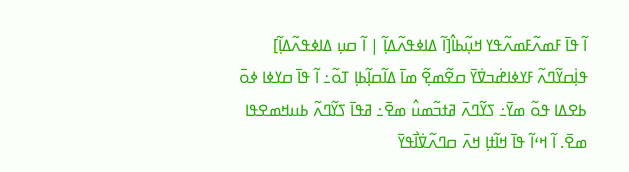ߊ߬ ߟߊ߫ ߓߘߍ߬ߓߘߍ߬ߟߌ ߞߎ߲߬ߕߊ߮[ߊ߬ ߡߊߦߟߍ߬ߡߊ߲߬ | ߊ߬ ߛߎ߲ ߡߊߦߟߍ߬ߡߊ߲߬]
ߟߊ߲߭ߛߌ߬ߣߍ߬ ߓߌߦߊߝ߭ߏߜ߭ߌ߫ ߛߐ߬ߘߐ߲߬ ߘߊ߫ ߡߊ߬ߛߊ߲߬ߕߊ߲ ߠߋ߬߸ ߊ߬ ߟߊ߫ ߛߌߦߊ ߦߋ߫ ߕߐߡߊ ߟߋ߬ ߘߌ߫߸ ߖߌ߬ߣߍ߫ ߥߙߏ߬ߘߎ߮ ߘߐ߫߸ ߥߟߊ߫ ߖߌ߬ߣߍ߬ ߕߎߞߘߐߟߊ ߘߐ߫. ߊ߬ ߞߵߊ߬ ߟߊ߫ ߞߊ߬ߙߊ߲ ߞߍ߫ ߛߣߍ߬ߜ߭ߊ߯ߟߌ߫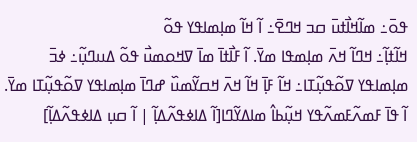ߟߋ߫߸ ߘߊ߬ߞߊ߯ߙߎ߫ ߛߏ ߞߣߐ߫߸ ߊ߬ ߞߊ߬ ߘߊ߲ߘߊߟߌ ߟߋ߬
ߞߊ߬ߙߊ߲߬߸ ߞߣߊ߬ ߞߍ߫ ߘߊ߲ߘߟߊ ߘߌ߫. ߊ߬ ߓߊ߯ߙߊ߫ ߘߊ߫ ߜߞߋߘߎ߯ ߟߋ߬ ߡߎߣߎ߲߬߸ ߦߏ߫ ߘߊ߲ߘߊߟߌ ߜߋ߬ߟߎ߲߬ߠߊ߸ ߞߊ߬ ߓߊ߲߫ ߞߊ߬ ߞߍ߫ ߞߛߌ߬ߘߎ߰ ߝߣߊ߫ ߘߊ߲ߘߊߟߌ ߜߋ߬ߟߎ߲߬ߠߊ ߘߌ߫.
ߊ߬ ߟߊ߫ ߓߘߍ߬ߓߘߍ߬ߟߌ ߞߎ߲߬ߕߊ߮ ߘߊߡߌ߬ߣߊ[ߊ߬ ߡߊߦߟߍ߬ߡߊ߲߬ | ߊ߬ ߛߎ߲ ߡߊߦߟߍ߬ߡߊ߲߬]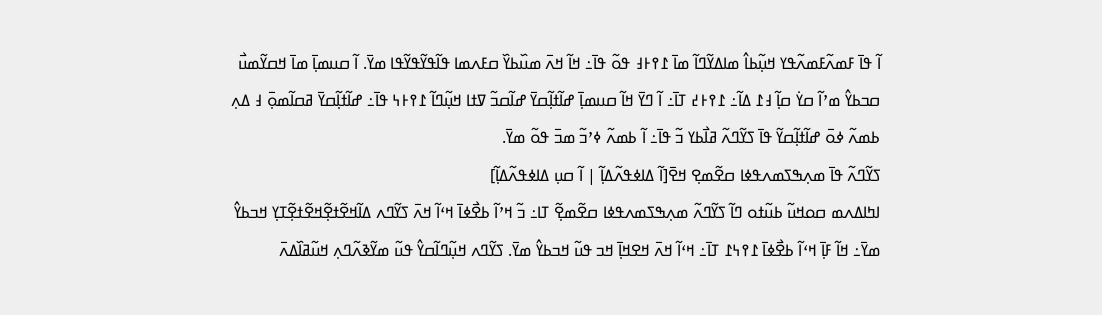ߊ߬ ߟߊ߫ ߓߘߍ߬ߓߘߍ߬ߟߌ ߞߎ߲߬ߕߊ߮ ߘߊߡߌ߬ߣߊ߬ ߘߊ߫ ߁߉߅߃ ߟߋ߬ ߟߊ߫߸ ߞߊ߬ ߞߍ߫ ߘߎ߰ߕߌ߰ ߛߓߍߘߊ ߟߊ߬ߟߌ߬ߟߌ߬ߟߊ ߘߌ߫. ߊ߬ ߛߎߘߊ߲߫ ߘߊ߫ ߞߛߌ߬ߘߎ߯ ߛߏߕߌ߮ ߘߴߊ߬ ߛߌ߭ ߛߊ߲߬ ߃߁ ߡߊ߬߸ ߁߉߅߄ ߠߊ߫߸ ߊ߬ ߣߌ߫ ߞߊ߬ ߛߎߘߊ߲߫ ߝߊ߬ߙߊ߲߬ߛߌ߫ ߝߊ߬ߛߏ߬ ߜߙߊ ߞߎ߲߬ߣߊ߬ ߁߉߅߆ ߟߊ߫߸ ߝߊ߬ߙߊ߲߬ߛߌ߫ ߥߛߊ߬ߘߋ߲߫ ߃ ߡߍ߲ ߕߘߍ߬ ߦߋ߫ ߝߊ߬ߙߊ߲߬ߛߌ߬ ߟߊ߫ ߖߌ߬ߣߍ߬ ߥߊ߯ߕߌ ߏ߬ ߟߊ߫߸ ߊ߬ ߕߘߍ߬ ߦߴߏ߬ ߘߏ߫ ߟߋ߬ ߘߌ߫.
ߖߌ߬ߣߍ߬ ߟߊ߫ ߘߍ߲ߒߖߘߍߟߦߊ ߛߐ߬ߘߐ߲ ߞߐ߫[ߊ߬ ߡߊߦߟߍ߬ߡߊ߲߬ | ߊ߬ ߛߎ߲ ߡߊߦߟߍ߬ߡߊ߲߬]
ߊߤߊߡߍߘ ߛߋߞߎ߬ ߕߎ߬ߙߋ ߣߊ߬ ߖߌ߬ߣߍ߬ ߘߍ߲ߒߖߘߍߟߦߊ ߛߐ߬ߘߐ߲߬ ߠߊ߸ ߏ߬ ߞߴߊ߬ ߕߐ߯ߦߊ߫ ߞߵߊ߬ ߞߍ߫ ߖߌ߬ߣߍ ߡߊ߬ߞߐ߬ߙߐ߲߬ߞߐ߬ߙߐ߲߬ߠߌ߲ ߞߏߕߌ߮ ߘߌ߫߸ ߞߊ߬ ߓߊ߲߫ ߞߵߊ߬ ߕߐ߯ߦߊ߫ ߁߉߆߁ ߠߊ߫߸ ߞߵߊ߬ ߞߍ߫ ߞߐߞߊ߲߫ ߞߏ ߟߎ߬ ߞߏߕߌ߮ ߘߌ߫. ߖߌ߬ߣߍ ߞߎ߲߬ߣߊ߬ߛߌ߮ ߟߎ߬ ߘߌ߬ߢߍ߬ߣߍ߲ ߞߎ߬ߥߊ߰ߡߍ߫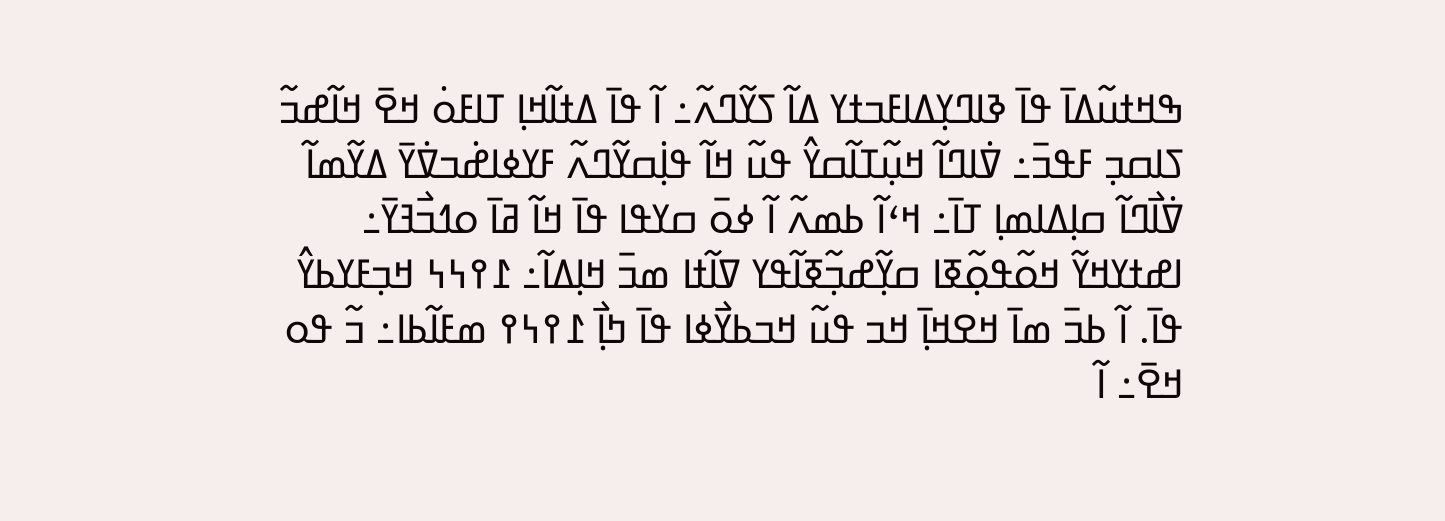ߒߞߙߎ߬ߡߊ߫ ߟߊ߫ ߢߊߣߌ߲ߡߊߓߏߙߌ ߡߊ߬ ߖߌ߬ߣߍ߬߸ ߊ߬ ߟߊ߫ ߡߙߊ߬ߞߊ߲ ߠߊߓߋ߭ ߞߐ߫ ߞߊ߬ߝߏ߬ ߖߊߛߏ߲ ߓߟߏ߫߸ ߜ߭ߊߣߊ߬ ߞߎ߲߬ߠߊ߬ߛߌ߮ ߟߎ߬ ߞߊ߬ ߟߊ߲߭ߛߌ߬ߣߍ߬ ߓߌߦߊߝ߭ߏߜ߭ߌ߫ ߡߌ߬ߘߊ߬ ߜ߭ߊ߯ߣߊ߬ ߛߊ߲ߡߊߘߊ߲ ߠߊ߫߸ ߞߵߊ߬ ߕߘߍ߬ ߊ߬ ߦߋ߫ ߛߌߟߊ ߟߊ߫ ߞߊ߬ ߥߊ߫ ߋߗߏ߯ߔߌ߫߸ ߊߝߙߌߞߌ߬ ߞߋ߬ߟߋ߲߬ߧߊ ߛߌ߲߬ߝߏ߲߬ߧߊ߬ߟߌ ߜߊ߬ߙߊ ߘߏ߫ ߞߊ߲ߡߊ߬߸ ߁߉߆߆ ߞߏ߲ߓߌߕߌ߮ ߟߊ߫. ߊ߬ ߕߏ߫ ߘߊ߫ ߞߐߞߊ߲߫ ߞߏ ߟߎ߬ ߞߏߕߌ߯ߦߊ ߟߊ߫ ߤߊ߲߯ ߁߉߆߉ ߘߓߊ߬ߕߊ߸ ߏ߬ ߟߋ ߞߐ߫߸ ߊ߬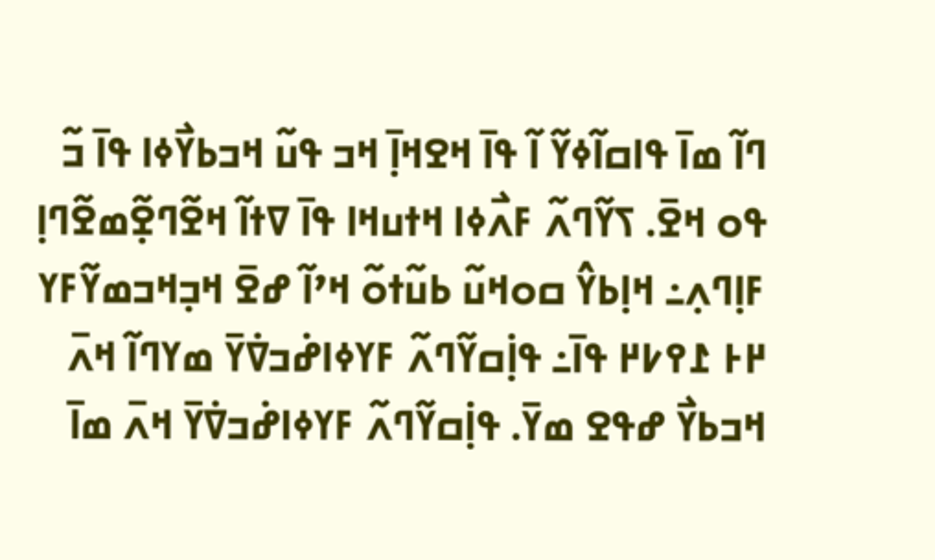ߣߊ߬ ߘߊ߫ ߟߊߛߊ߬ߦߌ߬ ߊ߬ ߟߊ߫ ߞߐߞߊ߲߫ ߞߏ ߟߎ߬ ߞߏߕߌ߯ߦߊ ߟߊ߫ ߏ߬ ߟߋ ߞߐ߫. ߖߌ߬ߣߍ߬ ߓߍ߯ߦߊ ߞߙߎߞߊ ߟߊ߫ ߜߙߊ߬ ߞߐ߬ߣߐ߲߬ߘߐ߬ߣߊ߲ ߓߊ߲ߣߍ߲߸ ߞߊ߲ߕߌ߮ ߛߋߞߎ߬ ߕߎ߬ߙߋ߬ ߞߴߊ߬ ߝߐ߫ ߞߏ߲ߞߏߘߌ߬ߓߌ ߂߅ ߁߉߇߂ ߟߊ߫߸ ߟߊ߲߭ߛߌ߬ߣߍ߬ ߓߌߦߊߝ߭ߏߜ߭ߌ߫ ߘߌߣߊ߬ ߞߍ߫ ߞߏߕߌ߯ ߝߟߐ ߘߌ߫. ߟߊ߲߭ߛߌ߬ߣߍ߬ ߓߌߦߊߝ߭ߏߜ߭ߌ߫ ߞߍ߫ ߘߊ߫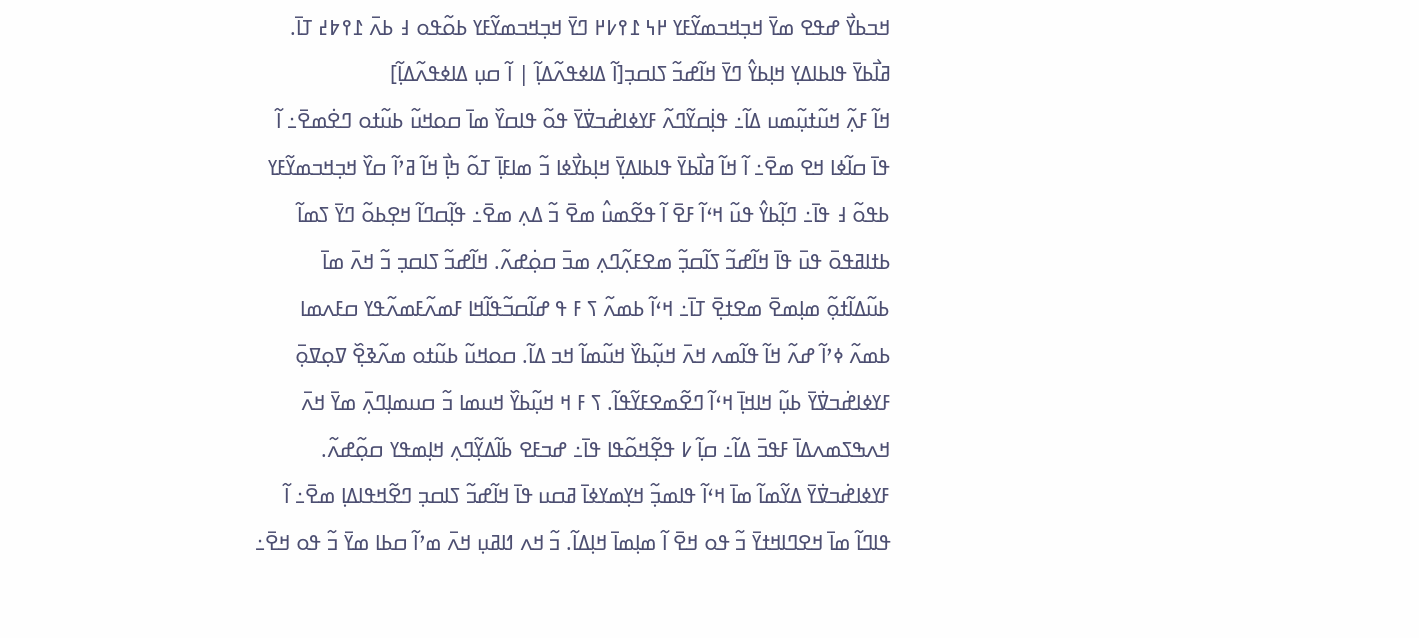ߞߏߕߌ߯ ߝߟߐ ߘߌ߫ ߞߏ߲ߞߏߘߌ߬ߓߌ ߂߆ ߁߉߇߂ ߣߌ߫ ߞߏ߲ߞߏߘߌ߬ߓߌ ߕߋ߬ߟߋ ߃ ߕߍ߫ ߁߉߈߄ ߠߊ߫.
ߥߊ߯ߕߌ߫ ߟߊߕߊߡߌ߲ ߞߊ߲ߕߌ߮ ߣߌ߫ ߞߊ߬ߝߏ߬ ߖߊߛߏ߲[ߊ߬ ߡߊߦߟߍ߬ߡߊ߲߬ | ߊ߬ ߛߎ߲ ߡߊߦߟߍ߬ߡߊ߲߬]
ߞߊ߬ ߓߍ߲߬ ߞߎ߬ߙߎ߲߬ߘߎ ߡߊ߬߸ ߟߊ߲߭ߛߌ߬ߣߍ߬ ߓߌߦߊߝ߭ߏߜ߭ߌ߫ ߟߋ߬ ߟߊߛߌ߰ ߘߊ߫ ߛߋߞߎ߬ ߕߎ߬ߙߋ ߣߐ߭ߘߐ߫߸ ߊ߬ ߟߊ߫ ߛߊ߬ߦߊ ߞߐ ߘߐ߫߸ ߊ߬ ߞߊ߬ ߥߊ߯ߕߌ߫ ߟߊߕߊߡߌ߲߫ ߞߊ߲ߕߌ߯ߦߊ ߏ߬ ߘߊߓߊ߲߫ ߠߋ߬ ߤߊ߲߯ ߞߊ߬ ߥߴߊ߬ ߛߌ߰ ߞߏ߲ߞߏߘߌ߬ߓߌ ߕߟߋ߬ ߃ ߟߊ߫߸ ߣߊ߲߬ߕߌ߮ ߟߎ߬ ߞߵߊ߬ ߓߐ߫ ߊ߬ ߟߐ߬ߘߎ߮ ߘߐ߫ ߏ߬ ߡߍ߲ ߘߐ߫߸ ߟߊ߲߬ߛߣߊ߬ ߞߐ߲ߕߋ߬ ߣߌ߫ ߖߘߊ߬ ߕߙߊߥߟߋ߫ ߟߎ߫ ߟߊ߫ ߞߊ߬ߝߏ߬ ߖߊ߬ߛߏ߲߬ ߘߐߓߍ߲߬ߣߍ߲ ߘߏ߫ ߛߋ߲߭ߝߍ߬. ߞߊ߬ߝߏ߬ ߖߊߛߏ߲ ߏ߬ ߞߍ߫ ߘߊ߫ ߕߎ߬ߡߊ߬ߙߋ߲߬ ߘߊ߲ߘߐ߫ ߘߐߙߐ߲߫ ߠߊ߫߸ ߞߵߊ߬ ߕߘߍ߬ ߖ ߓ ߟ ߝߊ߬ߛߏ߬ߟߊ߬ߞߊ ߓߘߍ߬ߓߘߍ߬ߟߌ ߛߓߍߘߊ ߕߘߍ߬ ߦߴߊ߬ ߝߍ߬ ߞߊ߬ ߟߊ߬ߘߍ ߞߍ߫ ߞߎ߲߬ߕߌ߰ ߞߎ߬ߘߊ߬ ߞߏ ߡߊ߬. ߛߋߞߎ߬ ߕߎ߬ߙߋ ߘߍ߬ߢߐ߲߰ ߜߋ߲ߜߋ߲߫ ߓߌߦߊߝ߭ߏߜ߭ߌ߫ ߕߎ߲߬ ߞߊߞߊ߲߫ ߞߵߊ߬ ߣߐ߬ߘߐߓߌ߬ߟߊ߬. ߖ ߓ ߞ ߞߎ߲߬ߕߌ߰ ߞߎߘߊ ߏ߬ ߛߎߘߊ߲ߣߍ߲߫ ߘߌ߫ ߞߍ߫ ߞߍߒߖߘߍߡߊ߫ ߓߟߏ߫ ߡߊ߬߸ ߛߊ߲߬ ߇ ߟߐ߲߬ߞߋ߬ߟߊ ߟߊ߫߸ ߝߏߓߐ ߕߊ߬ߡߌ߲߬ߣߍ߲ ߞߊ߲ߘߟߌ ߛߋ߲߬ߝߍ߬. ߓߌߦߊߝ߭ߏߜ߭ߌ߫ ߡߌ߬ߘߊ߬ ߘߊ߫ ߞߵߊ߬ ߟߊߘߏ߲߬ ߞߌ߲ߘߌߦߊ߫ ߥߛߎ ߟߊ߫ ߞߊ߬ߝߏ߬ ߖߊߛߏ߲ ߣߐ߬ߞߟߊߡߊ߲ ߘߐ߫߸ ߊ߬ ߟߊߣߊ߬ ߘߊ߫ ߞߐߣߊߞߙߌ߫ ߏ߬ ߟߋ ߞߐ߫ ߊ߬ ߘߊ߲ߘߊ߫ ߞߊ߲ߡߊ߬. ߏ߬ ߞߍ ߗߊߥߎ߲ ߞߍ߫ ߘߴߊ߬ ߛߕߊ ߘߌ߫ ߏ߬ ߟߋ ߞߐ߫߸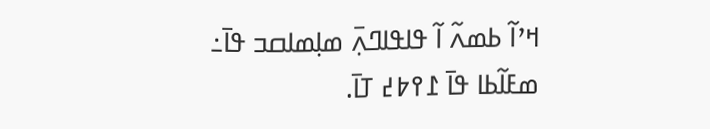ߞߴߊ߬ ߕߘߍ߬ ߊ߬ ߟߊߟߊߣߍ߲߫ ߘߊ߲ߘߊߛߏ ߟߊ߫߸ ߘߓߊ߬ߕߊ ߟߊ߫ ߁߉߈߄ ߠߊ߫.